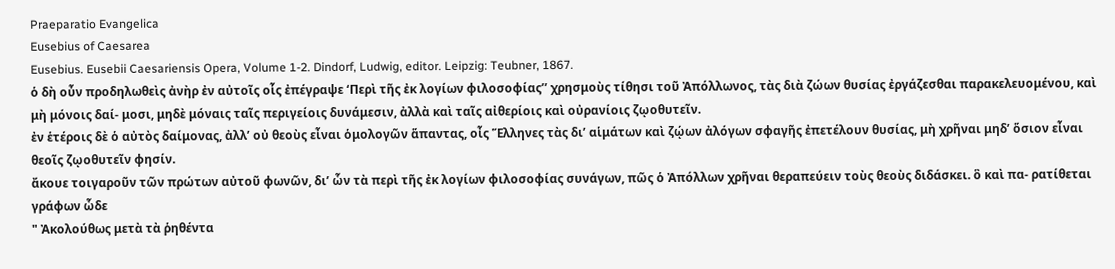Praeparatio Evangelica
Eusebius of Caesarea
Eusebius. Eusebii Caesariensis Opera, Volume 1-2. Dindorf, Ludwig, editor. Leipzig: Teubner, 1867.
ὁ δὴ οὖν προδηλωθεὶς ἀνὴρ ἐν αὐτοῖς οἷς ἐπέγραψε ‘Περὶ τῆς ἐκ λογίων φιλοσοφίας’’ χρησμοὺς τίθησι τοῦ Ἀπόλλωνος, τὰς διὰ ζώων θυσίας ἐργάζεσθαι παρακελευομένου, καὶ μὴ μόνοις δαί- μοσι, μηδὲ μόναις ταῖς περιγείοις δυνάμεσιν, ἀλλὰ καὶ ταῖς αἰθερίοις καὶ οὐρανίοις ζῳοθυτεῖν.
ἐν ἑτέροις δὲ ὁ αὐτὸς δαίμονας, ἀλλ’ οὐ θεοὺς εἶναι ὁμολογῶν ἅπαντας, οἶς Ἕλληνες τὰς δι’ αἱμάτων καὶ ζῴων ἀλόγων σφαγῆς ἐπετέλουν θυσίας, μὴ χρῆναι μηδ’ ὅσιον εἶναι θεοῖς ζῳοθυτεῖν φησίν.
ἄκουε τοιγαροῦν τῶν πρώτων αὐτοῦ φωνῶν, δι’ ὧν τὰ περὶ τῆς ἐκ λογίων φιλοσοφίας συνάγων, πῶς ὁ Ἀπόλλων χρῆναι θεραπεύειν τοὺς θεοὺς διδάσκει. ὃ καὶ πα- ρατίθεται γράφων ὧδε
" Ἀκολούθως μετὰ τὰ ῥηθέντα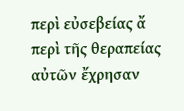περὶ εὐσεβείας ἄ περὶ τῆς θεραπείας αὐτῶν ἔχρησαν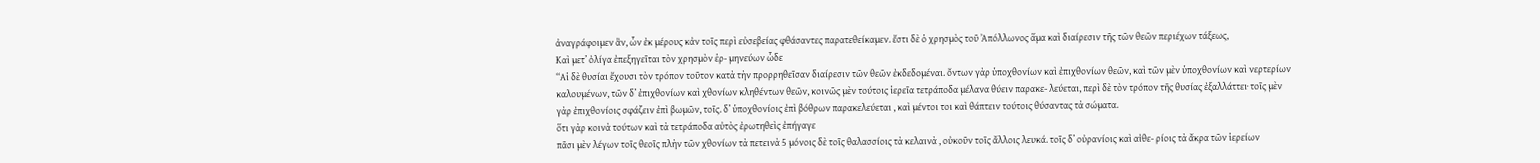ἀναγράφοιμεν ἂν, ὧν ἐκ μέρους κἀν τοῖς περὶ εὐσεβείας φθάσαντες παρατεθείκαμεν. ἔστι δὲ ὁ χρησμὸς τοῦ Ἀπόλλωνος ἅμα καὶ διαίρεσιν τῆς τῶν θεῶν περιέχων τάξεως,
Καὶ μετ’ ὀλίγα ἐπεξηγεῖται τὸν χρησμὸν ἑρ- μηνεύων ὧδε
“Αἱ δὲ θυσίαι ἔχουσι τὸν τρόπον τοῦτον κατὰ τὴν προρρηθεῖσαν διαίρεσιν τῶν θεῶν ἐκδεδομέναι. ὄντων γὰρ ὑποχθονίων καὶ ἐπιχθονίων θεῶν, καὶ τῶν μὲν ὑποχθονίων καὶ νερτερίων καλουμένων, τῶν δ’ ἐπιχθονίων καὶ χθονίων κληθέντων θεῶν, κοινῶς μὲν τούτοις ἱερεῖα τετράποδα μέλανα θύειν παρακε- λεύεται, περὶ δὲ τὸν τρόπον τῆς θυσίας ἐξαλλάττει· τοῖς μὲν γὰρ ἐπιχθονίοις σφάζειν ἐπὶ βωμῶν, τοῖς. δ’ ὑποχθονίοις ἐπὶ βόθρων παρακελεύεται , καὶ μέντοι τοι καὶ θάπτειν τούτοις θύσαντας τὰ σώματα.
ὅτι γὰρ κοινὰ τούτων καὶ τὰ τετράποδα αὐτὸς ἐρωτηθεὶς ἐπήγαγε
πᾶσι μὲν λέγων τοῖς θεοῖς πλὴν τῶν χθονίων τὰ πετεινὰ 5 μόνοις δὲ τοῖς θαλασσίοις τὰ κελαινὰ , οὐκοῦν τοῖς ἄλλοις λευκά. τοῖς δ’ οὐρανίοις καὶ αἰθε- ρίοις τὰ ἄκρα τῶν ἱερείων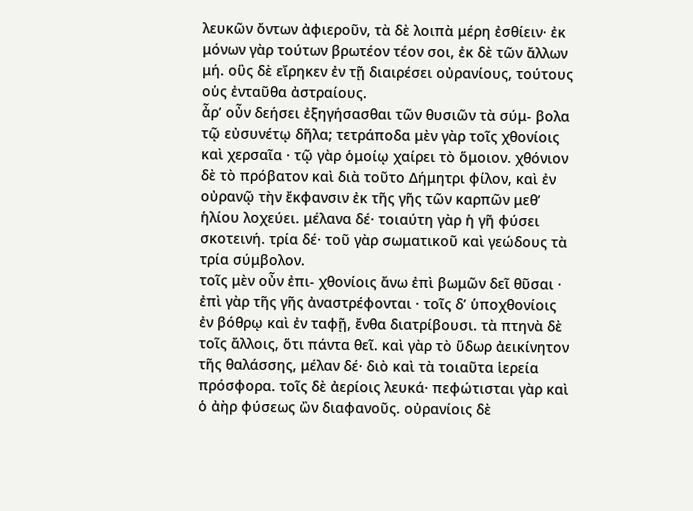λευκῶν ὄντων ἀφιεροῦν, τὰ δὲ λοιπὰ μέρη ἐσθίειν· ἐκ μόνων γὰρ τούτων βρωτέον τέον σοι, ἐκ δὲ τῶν ἄλλων μή. οὓς δὲ εἴρηκεν ἐν τῇ διαιρέσει οὐρανίους, τούτους οὑς ἐνταῦθα ἀστραίους.
ἆρ’ οὖν δεήσει ἐξηγήσασθαι τῶν θυσιῶν τὰ σύμ- βολα τῷ εὐσυνέτῳ δῆλα; τετράποδα μὲν γὰρ τοῖς χθονίοις καὶ χερσαῖα · τῷ γὰρ ὁμοίῳ χαίρει τὸ ὅμοιον. χθόνιον δὲ τὸ πρόβατον καὶ διὰ τοῦτο Δήμητρι φίλον, καὶ ἐν οὐρανῷ τὴν ἔκφανσιν ἐκ τῆς γῆς τῶν καρπῶν μεθ’ ἡλίου λοχεύει. μέλανα δέ· τοιαύτη γὰρ ἡ γῆ φύσει σκοτεινή. τρία δέ· τοῦ γὰρ σωματικοῦ καὶ γεώδους τὰ τρία σύμβολον.
τοῖς μὲν οὖν ἐπι- χθονίοις ἄνω ἐπὶ βωμῶν δεῖ θῦσαι · ἐπὶ γὰρ τῆς γῆς ἀναστρέφονται · τοῖς δ’ ὑποχθονίοις ἐν βόθρῳ καὶ ἐν ταφῇ, ἔνθα διατρίβουσι. τὰ πτηνὰ δὲ τοῖς ἄλλοις, ὅτι πάντα θεῖ. καὶ γὰρ τὸ ὕδωρ ἀεικίνητον τῆς θαλάσσης, μέλαν δέ· διὸ καὶ τὰ τοιαῦτα ἱερεία πρόσφορα. τοῖς δὲ ἀερίοις λευκά· πεφώτισται γὰρ καὶ ὁ ἀὴρ φύσεως ὢν διαφανοῦς. οὐρανίοις δὲ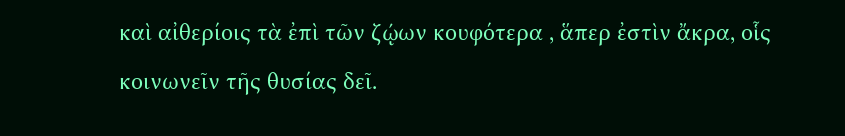καὶ αἰθερίοις τὰ ἐπὶ τῶν ζῴων κουφότερα , ἅπερ ἐστὶν ἄκρα, οἷς κοινωνεῖν τῆς θυσίας δεῖ.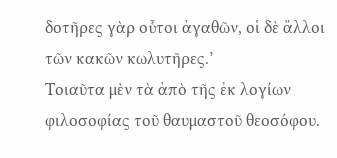δοτῆρες γὰρ οὗτοι ἀγαθῶν, οἱ δὲ ἄλλοι τῶν κακῶν κωλυτῆρες.’
Τοιαῦτα μὲν τὰ ἀπὸ τῆς ἐκ λογίων φιλοσοφίας τοῦ θαυμαστοῦ θεοσόφου.